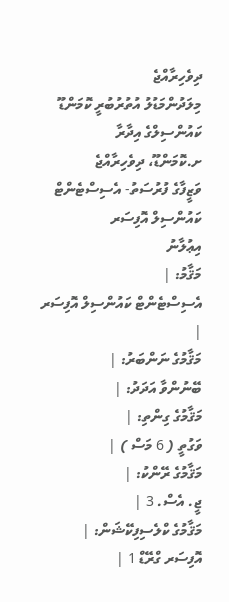ދިވެހިރާއްޖެ
މިލަދުންމަޑުލު އުތުރުބުރީ ކޮމަންޑޫ ކައުންސިލްގެ އިދާރާ
ށ.ކޮމަންޑޫ، ދިވެހިރާއްޖެ
ވަޒީފާގެ ފުރުސަތު- އެސިސްޓެންޓް ކައުންސިލް އޮފިސަރ
އިޢުލާނު
މަޤާމު: |
އެސިސްޓެންޓް ކައުންސިލް އޮފިސަރ |
މަޤާމުގެ ނަންބަރު: |
ބޭނުންވާ އަދަދު: |
މަޤާމުގެ ގިންތި: |
ވަގުތީ ( 6 މަސް ) |
މަޤާމުގެ ރޭންކު: |
ޖީ. އެސް. 3 |
މަޤާމުގެ ކްލެސިފިކޭޝަން: |
އޮފިސަރ ގްރޭޑް 1 |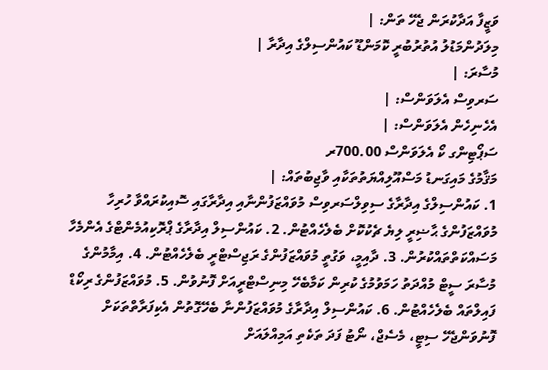ވަޒީފާ އަދާކުރަން ޖެހޭ ތަން: |
މިލަދުންމަޑުލު އުތުރުބުރީ ކޮމަންޑޫ ކައުންސިލްގެ އިދާރާ |
މުސާރަ: |
ސަރވިސް އެލަވަންސް: |
އެހެނިހެން އެލަވަންސް: |
ސަޕޯޓިންގ ކޯ އެލަވަންސް 700.00ރ
މަޤާމުގެ މައިގަނޑު މަސްއޫލިއްޔަތުތަކާއި ވާޖިބުތައް: |
1. ކައުންސިލްގެ އިދާރާގެ ސިވިލްސަރވިސް މުވައްޒަފުންނާއި އިދާރާގައި ސޮއިކުރައްވާ ހުރިހާ މުވައްޒަފުންގެ ޙާޟިރީ ލިޔެ ޗެކުކޮށް ބެލެހެއްޓުން. 2. ކައުންސިލް އިދާރާގެ ޕްރޮކިއުމެންޓްގެ އެންމެހާ މަސައްކަތްތައްކުރުން. 3. ދާއިމީ، ވަގުތީ މުވައްޒަފުންގެ ރަޖިސްޓްރީ ބެލެހެއްޓުން. 4. އިމާމުންގެ މުސާރަ ސީޓް މުއްދަތު ހަމަވުމުގެ ކުރިން ކަމާބެހޭ މިނިސްޓްރީއަށް ފޮނުވުން. 5. މުވައްޒަފުންގެ ރިކޯޑް ފައިލްތައް ބެލެހެއްޓުން. 6. ކައުންސިލް އިދާރާގެ މުވައްޒަފުންނާ ބެހޭގޮތުން އެކިފަރާތްތަކަށް ފޮނުވަންޖެހޭ ސިޓީ، މެސެޖް، ނޯޓު ފަދަ ތަކެތި އަމިއްލައަށް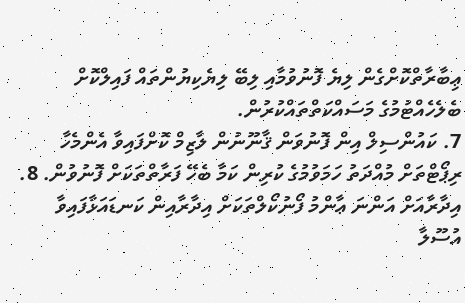ޢިބާރާތްކޮށްގެން ލިޔެ ފޮނުވުމާއި ލިބޭ ލިޔެކިޔުންތައް ފައިލްކޮށް ބެލެހެއްޓުމުގެ މަސައްކަތްތައްކުރުން.
7. ކައުންސިލް އިން ފޮނުވަން ޤާނޫނުން ލާޒިމް ކޮށްފައިވާ އެންމެހާ ރިޕޯޓްތަށް މުއްދަތު ހަމަވުމުގެ ކުރިން ކަމާ ބެހޭ ފަރާތްތަކަށް ފޮނުވުން. 8. އިދާރާއަށް އަންނަ ޢާންމު ފޯނުކޯލްތަކަށް އިދާރާއިން ކަނޑައަޅާފައިވާ އުސޫލާ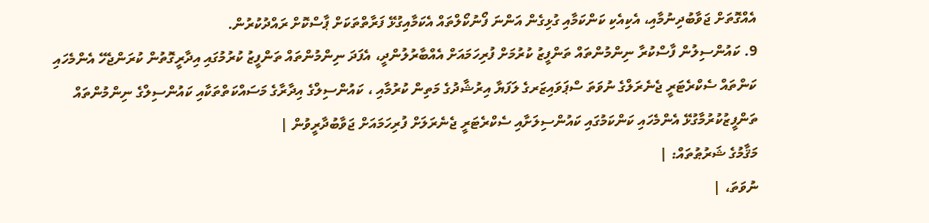އެއްގޮތަށް ޖަވާބުދިނުމާއި، އެކިއެކި ކަންކަމާއި ގުޅިގެން އަންނަ ފޯނުކޯލްތައް އެކަމާއިގުޅޭ ފަރާތްތަކަށް ޕާސްކޮށް ރައްދުކުރުން.
9. ކައުންސިލުން ފާސްކުރާ ނިންމުންތައް ތަންފީޒު ކުރުމަށް ފުރިހަމައަށް އެއްބާރުލުންދީ، އެފަދަ ނިންމުންތައް ތަންފީޒު ކުރުމުގައި އިދާރީގޮތުން ކުރަންޖެހޭ އެންމެހައި ކަންތައް ސެކްރެޓަރީ ޖެނެރަލްގެ ނުވަތަ ސްޕަވައިޒަރގެ ލަފަޔާ އިރުޝާދުގެ މަތިން ކުރުމާއި ، ކައުންސިލްގެ އިދާރާގެ މަސައްކަތްތަކާއި ކައުންސިލްގެ ނިންމުންތައް ތަންފީޒުކުރުމާގުޅޭ އެންމެހައި ކަންކަމުގައި ކައުންސިލަށާއި ސެކްރެޓަރީ ޖެނެރަލަށް ފުރިހަމައަށް ޖަވާބުދާރީވުން |
މަޤާމުގެ ޝަރުޠުތައް: |
ނުވަތަ، |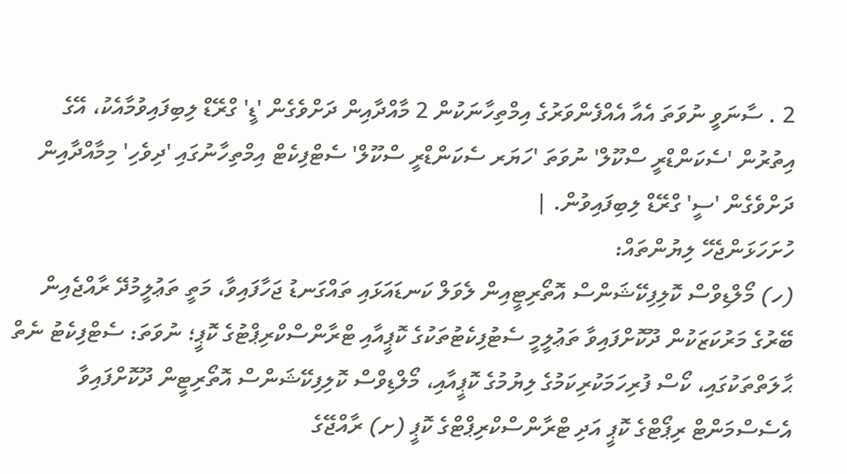2 . ސާނަވީ ނުވަތަ އެއާ އެއްފެންވަރުގެ އިމްތިހާނަކުން 2 މާއްދާއިން ދަށްވެގެން 'ޑީ' ގްރޭޑް ލިބިފައިވުމާއެކު، އޭގެ އިތުރުން 'ސެކަންޑްރީ ސްކޫލް' ނުވަތަ 'ހަޔަރ ސެކަންޑްރީ ސްކޫލް' ސެޓްފިކެޓް އިމްތިހާނުގައި 'ދިވެހި' މިމާއްދާއިން ދަށްވެގެން 'ސީ' ގްރޭޑް ލިބިފައިވުން. |
ހުށަހަޅަންޖެހޭ ލިޔުންތައް:
(ހ) މޯލްޑިވްސް ކޮލިފިކޭޝަންސް އޮތޯރިޓީއިން ލެވަލް ކަނޑައަޅައި ތައްގަނޑު ޖަހާފައިވާ، މަތީ ތަޢުލީމުދޭ ރާއްޖެއިން ބޭރުގެ މަރުކަޒަކުން ދޫކޮށްފައިވާ ތަޢުލީމީ ސެޓުފިކެޓުތަކުގެ ކޮޕީއާއި ޓްރާންސްކްރިޕްޓުގެ ކޮޕީ؛ ނުވަތަ: ސެޓްފިކެޓު ނެތް ޙާލަތްތަކުގައި، ކޯސް ފުރިހަމަކުރިކަމުގެ ލިޔުމުގެ ކޮޕީއާއި، މޯލްޑިވްސް ކޮލިފިކޭޝަންސް އޮތޯރިޓީން ދޫކޮށްފައިވާ އެސެސްމަންޓް ރިޕޯޓްގެ ކޮޕީ އަދި ޓްރާންސްކްރިޕްޓްގެ ކޮޕީ (ށ) ރާއްޖޭގެ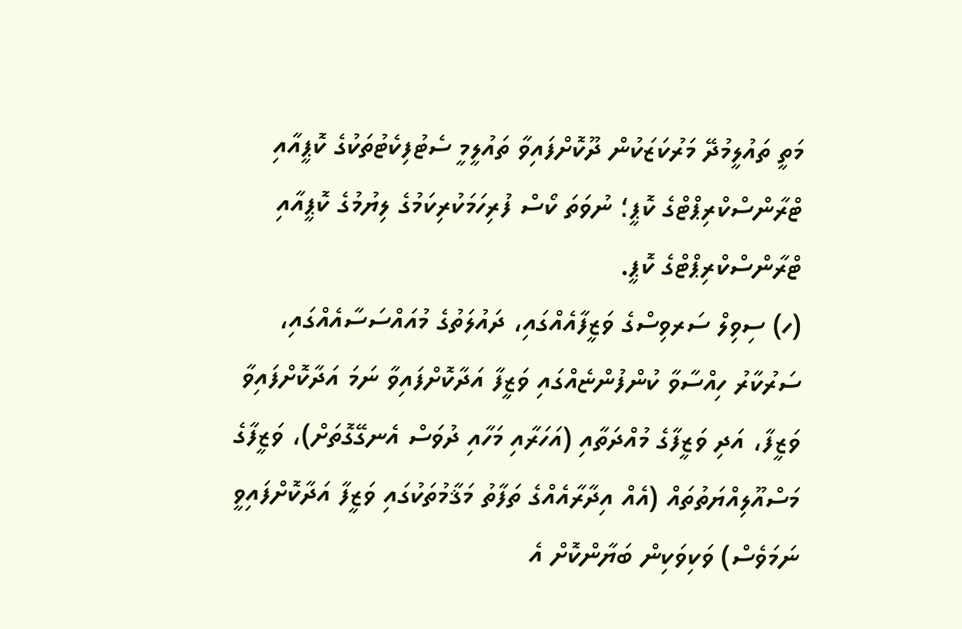މަތީ ތައުލީމުދޭ މަރުކަޒަކުން ދޫކޮށްފައިވާ ތައުލީމީ ސެޓުފިކެޓުތަކުގެ ކޮޕީއާއި ޓްރާންސްކްރިޕްޓްގެ ކޮޕީ؛ ނުވަތަ ކޯސް ފުރިހަމަކުރިކަމުގެ ލިޔުމުގެ ކޮޕީއާއި ޓްރާންސްކްރިޕްޓްގެ ކޮޕީ.
(ހ) ސިވިލް ސަރވިސްގެ ވަޒީފާއެއްގައި، ދައުލަތުގެ މުއައްސަސާއެއްގައި، ސަރުކާރު ހިއްސާވާ ކުންފުންޏެއްގައި ވަޒީފާ އަދާކޮށްފައިވާ ނަމަ އަދާކޮށްފައިވާ ވަޒީފާ، އަދި ވަޒީފާގެ މުއްދަތާއި (އަހަރާއި މަހާއި ދުވަސް އެނގޭގޮތަށް)، ވަޒީފާގެ މަސްއޫލިއްޔަތުތައް (އެއް އިދާރާއެއްގެ ތަފާތު މަޤާމުތަކުގައި ވަޒީފާ އަދާކޮށްފައިވީ ނަމަވެސް) ވަކިވަކިން ބަޔާންކޮށް އެ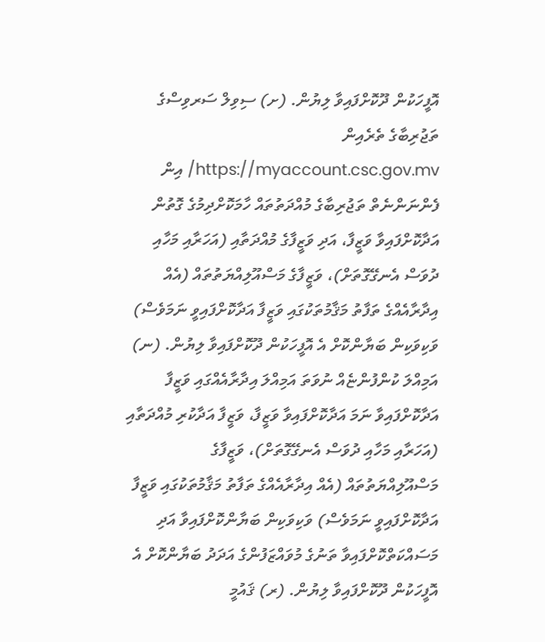އޮފީހަކުން ދޫކޮށްފައިވާ ލިޔުން. (ށ) ސިވިލް ސަރވިސްގެ ތަޖުރިބާގެ ތެރެއިން https://myaccount.csc.gov.mv/ އިން ފެންނަންނެތް ތަޖުރިބާގެ މުއްދަތުތައް ހާމަކޮށްދިމުގެ ގޮތުން އަދާކޮށްފައިވާ ވަޒީފާ، އަދި ވަޒީފާގެ މުއްދަތާއި (އަހަރާއި މަހާއި ދުވަސް އެނގޭގޮތަށް)، ވަޒީފާގެ މަސްއޫލިއްޔަތުތައް (އެއް އިދާރާއެއްގެ ތަފާތު މަޤާމުތަކުގައި ވަޒީފާ އަދާކޮށްފައިވީ ނަމަވެސް) ވަކިވަކިން ބަޔާންކޮށް އެ އޮފީހަކުން ދޫކޮށްފައިވާ ލިޔުން. (ނ) އަމިއްލަ ކުންފުންޏެއް ނުވަތަ އަމިއްލަ އިދާރާއެއްގައި ވަޒީފާ އަދާކޮށްފައިވާ ނަމަ އަދާކޮށްފައިވާ ވަޒީފާ، ވަޒީފާ އަދާކުރި މުއްދަތާއި (އަހަރާއި މަހާއި ދުވަސް އެނގޭގޮތަށް)، ވަޒީފާގެ މަސްއޫލިއްޔަތުތައް (އެއް އިދާރާއެއްގެ ތަފާތު މަޤާމުތަކުގައި ވަޒީފާ އަދާކޮށްފައިވީ ނަމަވެސް) ވަކިވަކިން ބަޔާންކޮށްފައިވާ އަދި މަސައްކަތްކޮށްފައިވާ ތަނުގެ މުވައްޒަފުންގެ އަދަދު ބަޔާންކޮށް އެ އޮފީހަކުން ދޫކޮށްފައިވާ ލިޔުން. (ރ) ޤައުމީ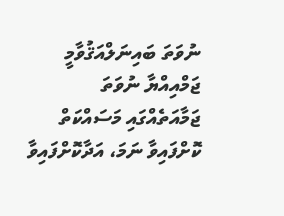ނުވަތަ ބައިނަލްއަޤުވާމީ ޖަމްއިއްޔާ ނުވަތަ ޖަމާއަތެއްގައި މަސައްކަތް ކޮށްފައިވާ ނަމަ، އަދާކޮށްފައިވާ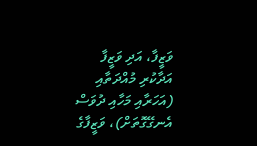ވަޒީފާ، އަދި ވަޒީފާ އަދާކުރި މުއްދަތާއި (އަހަރާއި މަހާއި ދުވަސް އެނގޭގޮތަށް)، ވަޒީފާގެ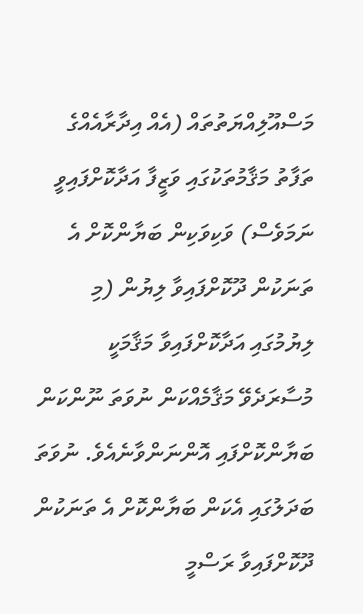މަސްއޫލިއްޔަތުތައް (އެއް އިދާރާއެއްގެ ތަފާތު މަޤާމުތަކުގައި ވަޒީފާ އަދާކޮށްފައިވީ ނަމަވެސް) ވަކިވަކިން ބަޔާންކޮށް އެ ތަނަކުން ދޫކޮށްފައިވާ ލިޔުން (މި ލިޔުމުގައި އަދާކޮށްފައިވާ މަޤާމަކީ މުސާރަދެވޭ މަޤާމެއްކަން ނުވަތަ ނޫންކަން ބަޔާންކޮށްފައި އޮންނަންވާނެއެވެ. ނުވަތަ ބަދަލުގައި އެކަން ބަޔާންކޮށް އެ ތަނަކުން ދޫކޮށްފައިވާ ރަސްމީ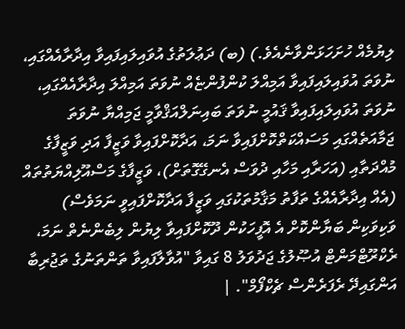ލިޔުމެއް ހުށަހަޅަންވާނެއެވެ.) (ބ) ދަޢުލަތުގެ އުވައިލައިފައިވާ އިދާރާއެއްގައި، ނުވަތަ އުވައިލައިފައިވާ އަމިއްލަ ކުންފުންޏެއް ނުވަތަ އަމިއްލަ އިދާރާއެއްގައި، ނުވަތަ އުވައިލައިފައިވާ ޤައުމީ ނުވަތަ ބައިނަލްއަޤްވާމީ ޖަމިއްޔާ ނުވަތަ ޖަމާއަތެއްގައި މަސައްކަތްކޮށްފައިވާ ނަމަ، އަދާކޮށްފައިވާ ވަޒީފާ އަދި ވަޒީފާގެ މުއްދަތާއި (އަހަރާއި މަހާއި ދުވަސް އެނގޭގޮތަށް)، ވަޒީފާގެ މަސްއޫލިއްޔަތުތައް (އެއް އިދާރާއެއްގެ ތަފާތު މަޤާމުތަކުގައި ވަޒީފާ އަދާކޮށްފައިވީ ނަމަވެސް) ވަކިވަކިން ބަޔާންކޮށް އެ އޮފީހަކުން ދޫކޮށްފައިވާ ލިޔުން ލިބެންނެތް ނަމަ، ރެކްރޫޓްމަންޓް އުޞޫލުގެ ޖަދުވަލު 8 ގައިވާ "އުވާލާފައިވާ ތަންތަނުގެ ތަޖުރިބާ އަންގައިދޭ ރެފަރެންސް ޗެކްފޯމް". |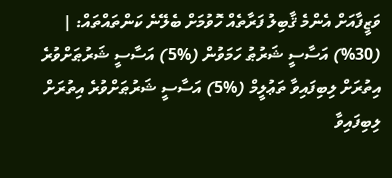ވަޒީފާއަށް އެންމެ ޤާބިލު ފަރާތެއް ހޮވުމަށް ބެލޭނެ ކަންތައްތައް: |
(%30) އަސާސީ ޝަރުޠު ހަމަވުން (%5) އަސާސީ ޝަރުޠަށްވުރެ އިތުރަށް ލިބިފައިވާ ތަޢުލީމް (%5) އަސާސީ ޝަރުޠަށްވުރެ އިތުރަށް ލިބިފައިވާ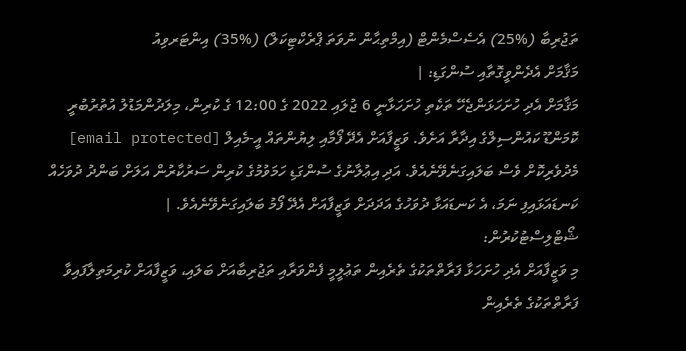ތަޖުރިބާ (%25) އެސެސްމެންޓް (އިމްތިޙާން ނުވަތަ ޕްރެކްޓިކަލް) (%35) އިންޓަރވިއު
މަޤާމަށް އެދެންވީގޮތާއި ސުންގަޑި: |
މަޤާމަށް އެދި ހުށަހަޅަންޖެހޭ ތަކެތި ހުށަހަޅާނީ 6 ޖުލައި 2022 ގެ 12:00 ގެ ކުރިން، މިލަދުންމަޑުލު އުތުރުބުރީ ކޮމަންޑޫ ކައުންސިލްގެ އިދާރާ އަށެވެ. ވަޒީފާއަށް އެދޭ ފޯމާއި ލިޔުންތައް އީ-މެއިލް [email protected] މެދުވެރިކޮށް ވެސް ބަލައިގަނެވޭނެއެވެ. އަދި އިޢުލާނުގެ ސުންގަޑި ހަމަވުމުގެ ކުރިން ސަރުކާރުން އަލަށް ބަންދު ދުވަހެއް ކަނޑައަޅައިފި ނަމަ، އެ ކަނޑައަޅާ ދުވަހުގެ އަދަދަށް ވަޒީފާއަށް އެދޭ ފޯމު ބަލައިގަނެވޭނެއެވެ. |
ޝޯޓްލިސްޓުކުރުން:
މި ވަޒީފާއަށް އެދި ހުށަހަޅާ ފަރާތްތަކުގެ ތެރެއިން ތަޢުލީމީ ފެންވަރާއި ތަޖުރިބާއަށް ބަލައި، ވަޒީފާއަށް ކުރިމަތިލާފައިވާ ފަރާތްތަކުގެ ތެރެއިން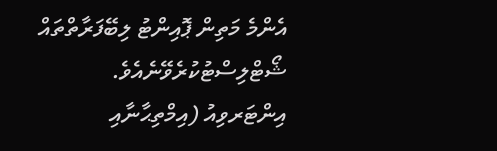އެންމެ މަތިން ޕޮއިންޓު ލިބޭފަރާތްތައް ޝޯޓްލިސްޓުކުރެވޭނެއެވެ.
އިންޓަރވިއު (އިމްތިޙާނާއި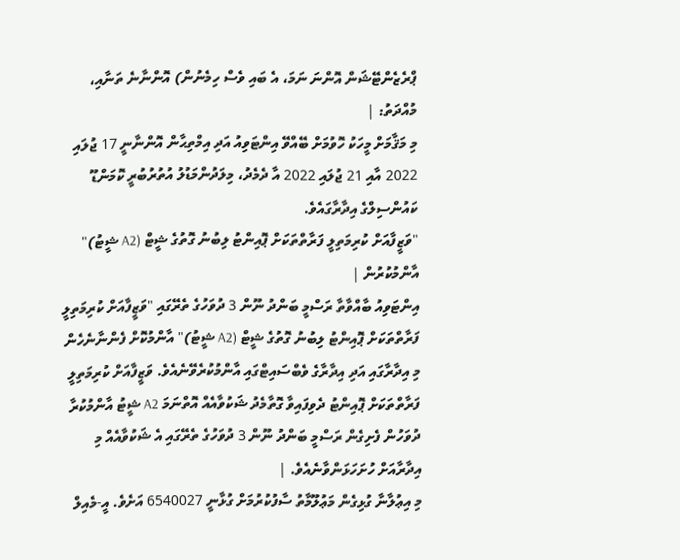ޕްރެޒެންޓޭޝަން އޮންނަ ނަމަ، އެ ބައި ވެސް ހިމެނުން) އޮންނާނެ ތަނާއި، މުއްދަތު: |
މި މަޤާމަށް މީހަކު ހޮވުމަށް ބޭއްވޭ އިންޓަވިއު އަދި އިމްތިޙާން އޮންނާނީ 17 ޖުލައި 2022 އާއި 21 ޖުލައި 2022 އާ ދެމެދު، މިލަދުންމަޑުލު އުތުރުބުރީ ކޮމަންޑޫ ކައުންސިލްގެ އިދާރާގައެވެ.
"ވަޒީފާއަށް ކުރިމަތިލީ ފަރާތްތަކަށް ޕޮއިންޓު ލިބުނު ގޮތުގެ ޝީޓް (A2 ޝީޓު)" އާންމުކުރުން |
އިންޓަވިއު ބާއްވާތާ ރަސްމީ ބަންދު ނޫން 3 ދުވަހުގެ ތެރޭގައި "ވަޒީފާއަށް ކުރިމަތިލީ ފަރާތްތަކަށް ޕޮއިންޓު ލިބުނު ގޮތުގެ ޝީޓް (A2 ޝީޓު)" އާންމުކޮށް ފެންނާނެހެން މި އިދާރާގައި އަދި އިދާރާގެ ވެބްސައިޓްގައި އާންމުކުރެވޭނެއެވެ. ވަޒީފާއަށް ކުރިމަތިލީ ފަރާތްތަކަށް ޕޮއިންޓު ދެވިފައިވާ ގޮތާމެދު ޝަކުވާއެއް އޮތްނަމަ A2 ޝީޓު އާންމުކުރާ ދުވަހުން ފެށިގެން ރަސްމީ ބަންދު ނޫން 3 ދުވަހުގެ ތެރޭގައި އެ ޝަކުވާއެއް މި އިދާރާއަށް ހުށަހަޅަންވާނެއެވެ. |
މި އިޢުލާނާ ގުޅިގެން މަޢުލޫމާތު ސާފުކުރުމަށް ގުޅާނީ 6540027 އަށެވެ. އީ-މެއިލް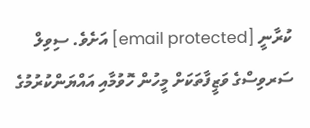ކުރާނީ [email protected] އަށެވެ. ސިވިލް ސަރވިސްގެ ވަޒީފާތަކަށް މީހުން ހޮވުމާއި އައްޔަންކުރުމުގެ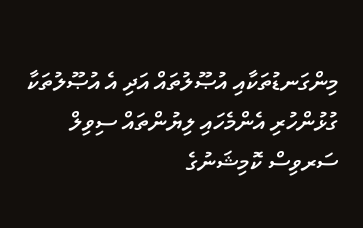މިންގަނޑުތަކާއި އުޞޫލުތައް އަދި އެ އުޞޫލުތަކާ ގުޅުންހުރި އެންމެހައި ލިޔުންތައް ސިވިލް ސަރވިސް ކޮމިޝަނުގެ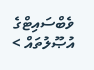ވެބްސައިޓްގެ އުޞޫލުތައް >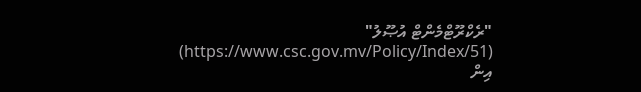"ރެކްރޫޓްމެންޓް އުޞޫލު" (https://www.csc.gov.mv/Policy/Index/51) އިން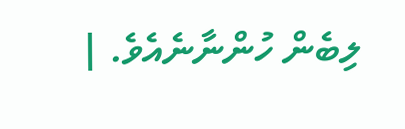ލިބެން ހުންނާނެއެވެ. |